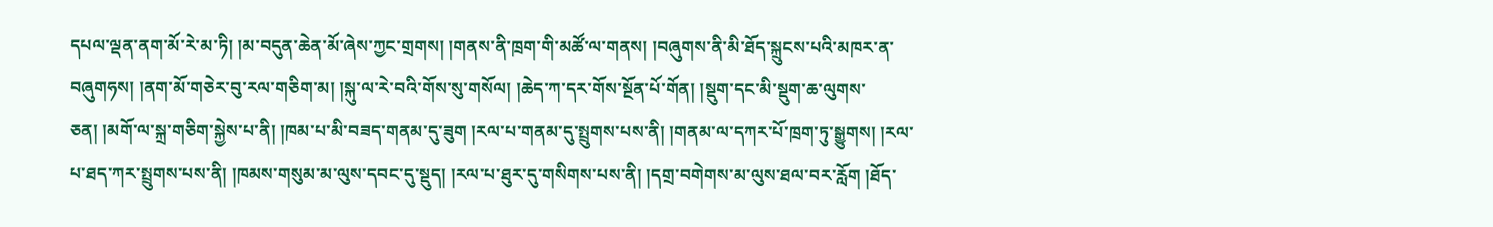དཔལ་ལྡན་ནག་མོ་རེ་མ་ཏི། །མ་བདུན་ཆེན་མོ་ཞེས་ཀྱང་གྲགས། །གནས་ནི་ཁྲག་གི་མཚོ་ལ་གནས། །བཞུགས་ནི་མི་ཐོད་སྐྲུངས་པའི་མཁར་ན་བཞུགཧས། །ནག་མོ་གཅེར་བུ་རལ་གཅིག་མ། །སྐུ་ལ་རེ་བའི་གོས་སུ་གསོལ། །ཆེད་ཀ་དར་གོས་སྔོན་པོ་གོན། །སྡུག་དང་མི་སྡུག་ཆ་ལུགས་ཅན། །མགོ་ལ་སྐྲ་གཅིག་སྐྱེས་པ་ནི། །ཁམ་པ་མི་བཟད་གནམ་དུ་ཟུག །རལ་པ་གནམ་དུ་སྤྲུགས་པས་ནི། །གནམ་ལ་དཀར་པོ་ཁྲག་ཏུ་སྒྱུགས། །རལ་པ་ཐད་ཀར་སྤྲུགས་པས་ནི། །ཁམས་གསུམ་མ་ལུས་དབང་དུ་སྡུད། །རལ་པ་ཐུར་དུ་གསིགས་པས་ནི། །དགྲ་བགེགས་མ་ལུས་ཐལ་བར་རློག །ཐོད་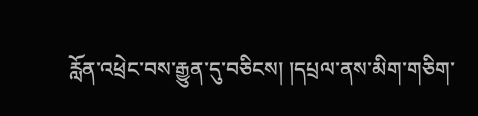རློན་འཕྲེང་བས་རྒྱུན་དུ་བཅིངས། །དཔྲལ་ནས་མིག་གཅིག་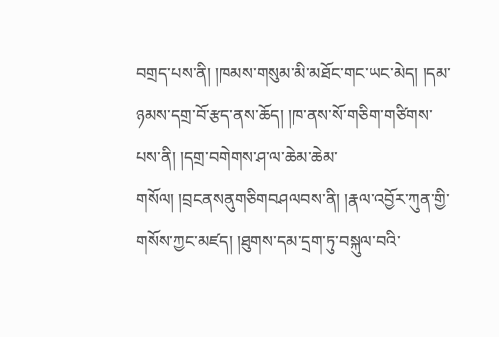བགྲད་པས་ནི། །ཁམས་གསུམ་མི་མཐོང་གང་ཡང་མེད། །དམ་ཉམས་དགྲ་བོ་རྩད་ནས་ཆོད། །ཁ་ནས་སོ་གཅིག་གཙིགས་པས་ནི། །དགྲ་བགེགས་ཤ་ལ་ཆེམ་ཆེམ་གསོལ། །བྲངནསནུགཅིགབཤལབས་ནི། །རྣལ་འབྱོར་ཀུན་གྱི་གསོས་ཀྱང་མཛད། །ཐུགས་དམ་དྲག་ཏུ་བསྐུལ་བའི་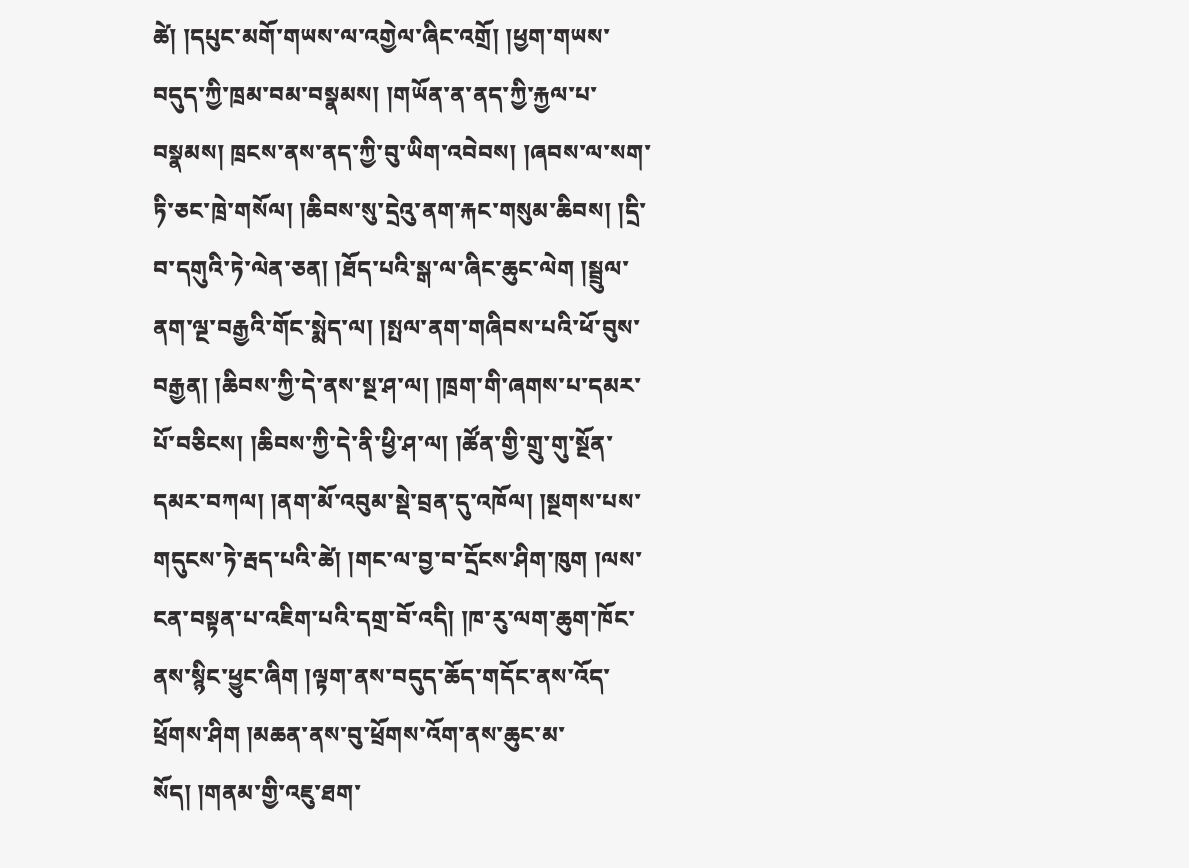ཚེ། །དཔུང་མགོ་གཡས་ལ་འགྱེལ་ཞིང་འགྲོ། །ཕྱག་གཡས་བདུད་ཀྱི་ཁྲམ་བམ་བསྣམས། །གཡོན་ན་ནད་ཀྱི་རྐྱལ་པ་བསྣམས། ཁྲངས་ནས་ནད་ཀྱི་བུ་ཡིག་འབེབས། །ཞབས་ལ་སག་ཏི་ཅང་ཁྲེ་གསོལ། །ཆིབས་སུ་དྲེའུ་ནག་རྐང་གསུམ་ཆིབས། །དྲི་བ་དགུའི་ཏེ་ལེན་ཅན། །ཐོད་པའི་སྒ་ལ་ཞིང་ཆུང་ལེག །སྦྲུལ་ནག་ལྔ་བརྒྱའི་གོང་སྨེད་ལ། །སྤལ་ནག་གཞིབས་པའི་ཕོ་བུས་བརྒྱན། །ཆིབས་ཀྱི་དེ་ནས་སྔ་ཤ་ལ། །ཁྲག་གི་ཞགས་པ་དམར་པོ་བཅིངས། །ཆིབས་ཀྱི་དེ་ནི་ཕྱི་ཤ་ལ། །ཚོན་གྱི་གྲུ་གུ་སྔོན་དམར་བཀལ། །ནག་མོ་འབུམ་སྡེ་བྲན་དུ་འཁོལ། །སྔགས་པས་གདུངས་ཏེ་རྦད་པའི་ཚེ། །གང་ལ་བྱ་བ་དྲོངས་ཤིག་ཁུག །ལས་ངན་བསྟན་པ་འཇིག་པའི་དགྲ་བོ་འདི། །ཁ་རུ་ལག་ཆུག་ཁོང་ནས་སྙིང་ཕྱུང་ཞིག །ལྟག་ནས་བདུད་ཆོད་གདོང་ནས་འོད་ཕྲོགས་ཤིག །མཆན་ནས་བུ་ཕྲོགས་འོག་ནས་ཆུང་མ་སོད། །གནམ་གྱི་འཇུ་ཐག་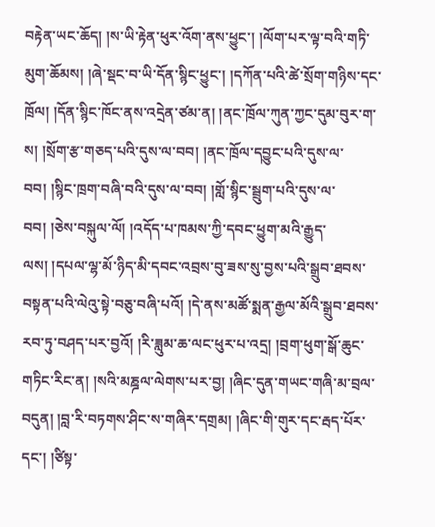བརྟེན་ཡང་ཆོད། །ས་ཡི་རྟེན་ཕུར་འོག་ནས་ཕྱུང་། །ལོག་པར་ལྟ་བའི་གཏི་མུག་ཆོམས། །ཞེ་སྡང་བ་ཡི་དོན་སྙིང་ཕྱུང་། །དཀོན་པའི་ཚེ་སྲོག་གཉིས་དང་ཁྲོལ། །དོན་སྙིང་ཁོང་ནས་འདྲེན་ཙམ་ན། །ནང་ཁྲོལ་ཀུན་ཀྱང་དུམ་བུར་ག་ས། །སྲོག་རྩ་གཅད་པའི་དུས་ལ་བབ། །ནང་ཁྲོལ་དབྱུང་པའི་དུས་ལ་བབ། །སྙིང་ཁྲག་བཞི་བའི་དུས་ལ་བབ། །གློ་སྙིང་སྦྲུག་པའི་དུས་ལ་བབ། །ཅེས་བསྐུལ་ལོ། །འདོད་པ་ཁམས་ཀྱི་དབང་ཕྱུག་མའི་རྒྱུད་ལས། །དཔལ་ལྷ་མོ་ཉིད་མི་དབང་འབྲས་བུ་ཟས་སུ་བྱས་པའི་སྒྲུབ་ཐབས་བསྟན་པའི་ལེའུ་སྟེ་བཅུ་བཞི་པའོ། །དེ་ནས་མཚོ་སྨན་རྒྱལ་མོའི་སྒྲུབ་ཐབས་རབ་ཏུ་བཤད་པར་བྱའོ། །རི་ཟླུམ་ཆ་ལང་ཕུར་པ་འདྲ། །བྲག་ཕུག་སྒོ་ཆུང་གཏིང་རིང་ན། །སའི་མཎྜལ་ལེགས་པར་བྱ། །ཞིང་དུན་གཡང་གཞི་མ་བྲལ་བདུན། །བླ་རི་བཏགས་ཤིང་ས་གཞིར་དགྲམ། །ཞིང་གི་གུར་དང་རྦད་པོར་དང་། །ཙིསྟ་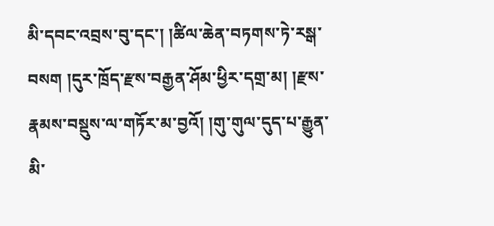མི་དབང་འབྲས་བུ་དང་། །ཚིལ་ཆེན་བཏགས་ཏེ་རསྒ་བསག །དུར་ཁྲོད་རྫས་བརྒྱན་ཤོམ་ཕྱིར་དགྲ་མ། །རྫས་རྣམས་བསྡུས་ལ་གཏོར་མ་བྱའོ། །གུ་གུལ་དུད་པ་རྒྱུན་མི་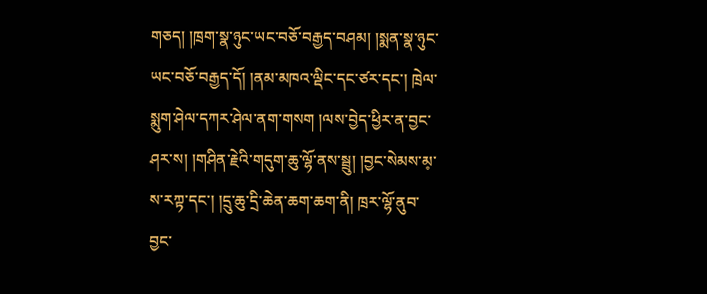གཅད། །ཁྲག་སྣ་ཉུང་ཡང་བཅོ་བརྒྱད་བཤམ། །སྨན་སྣ་ཉུང་ཡང་བཅོ་བརྒྱད་དོ། །ནམ་མཁའ་ལྡིང་དང་ཙར་དང་། ཁྲེལ་སྨུག་ཤེལ་དཀར་ཤེལ་ནག་གསག །ལས་བྱེད་ཕྱིར་ན་བྱང་ཤར་ས། །གཤིན་རྗེའི་གདུག་ཆུ་ལྷོ་ནས་སྦྲུ། །བྱང་སེམས་མ༷་ས་རཀྟ་དང་། །དྲུ་ཆུ་དྲི་ཆེན་ཆག་ཆག་ནི། ཁྲར་ལྷོ་ནུབ་བྱང་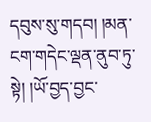དབུས་སུ་གདབ། །མན་ངག་གདེང་ལྡན་ནུབ་ཏུ་སྟེ། །ཡོ་བྱད་བྱང་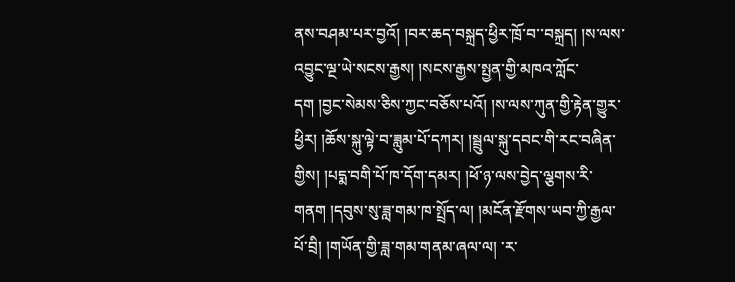ནས་བཤམ་པར་བྱའོ། །བར་ཆད་བསྐྲད་ཕྱིར་ཁྲོ་བ་་བསྐྲད། །ས་ལས་འབྱུང་ལྔ་ཡེ་སངས་རྒྱས། །སངས་རྒྱས་སྤྱན་གྱི་མཁའ་ཀློང་དག །བྱང་སེམས་ཅིས་ཀྱང་བཅོས་པའོ། །ས་ལས་ཀུན་གྱི་རྟེན་གྱུར་ཕྱིར། །ཆོས་སྐུ་ལྟེ་བ་ཟླུམ་པོ་དཀར། །སྦྲུལ་སྐུ་དབང་གི་རང་བཞིན་གྱིས། །པདྨ་བགི་པོ་ཁ་དོག་དམར། །ཕོ་ཉ་ལས་བྱེད་ལྕགས་རི་གནག །དབུས་སུ་ཟླ་གམ་ཁ་སྤྲོད་ལ། །མངོན་རྫོགས་ཡབ་ཀྱི་རྒྱལ་པོ་བྲི། །གཡོན་གྱི་ཟླ་གམ་གནམ་ཞལ་ལ། ་ར་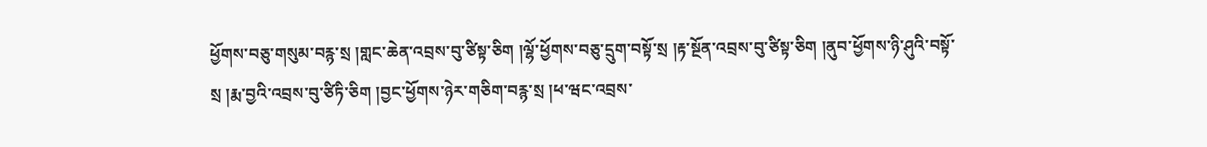ཕྱོགས་བཅུ་གསུམ་བརྙ་སྲ །གླང་ཆེན་འབྲས་བུ་ཙིསྟ་ཅིག །ལྷོ་ཕྱོགས་བཅུ་དྲུག་བསྟོ་སྲ །རྟ་སྔོན་འབྲས་བུ་ཙིསྟ་ཅིག །ནུབ་ཕྱོགས་ཉི་ཤུའི་བསྟོ་སྲ །རྨ་བྱའི་འབྲས་བུ་ཙིཏི་ཅིག །བྱང་ཕྱོགས་ཉེར་གཅིག་བརྙ་སྲ །ཕ་ཝང་འབྲས་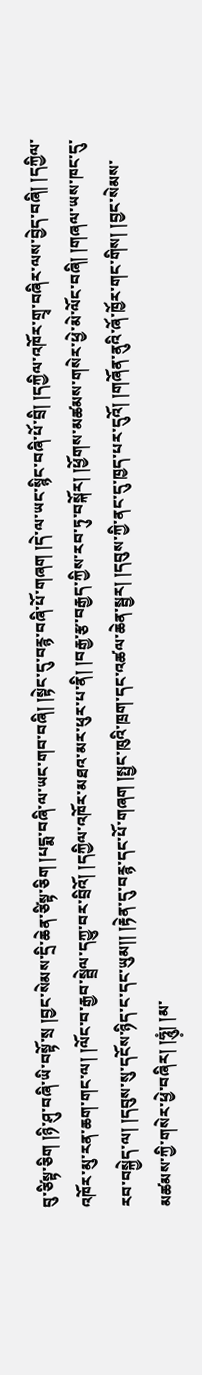བུ་ཙིསྟ་ཅིག །ཉི་ཤུ་བཞི་ཡི་བསྟོ་སྲ །བྱང་སེམས་དྲི་ཆེན་ཙིསྟ་ཅིག །པདྨ་བཞི་ལ་ཡང་གབ་བཞི། །སྟེང་དུ་བརྙ་བཞི་པོ་གཞག །དེ་ལ་ཡང་སྙིང་བཞི་པོ་བྲི། །དཀྱིལ་འཁོར་གྲྭ་བཞིར་ལས་བྱེད་བཞི། །དཀྱིལ་འཁོར་མུ་རན་ཆག་གང་ལ། །ལོང་བ་རྒྱབ་སྦྲེལ་དཀྱུ་བར་བྲིའོ། །དཀྱིལ་འཁོར་མཐའ་མར་ཕུར་པ་ནི། །བརྒྱ་རྩ་བརྒྱད་ཀྱིས་རབ་ཏུ་བསྐོར། །ཕྱོགས་མཚམས་གསེར་ཕྱེ་མེ་ལོང་བཞི། །གཞལ་ཡས་ཁང་དུ་རབ་བསྐྱེད་ལ། །དབུས་སུ་དངོས་ཉིད་ང་དང་ཡུམ།། །རྟེན་དུ་བརྙ་དང་པོ་གཞག །སྤྱང་ཁུའི་ཁྲག་དང་འཚལ་ཆེན་སྦྱར། །དབུས་ཀྱི་ནང་དུ་ཁྱད་པར་དུའོ། །གཞོན་ནུའི་ཞོ་ཁྱོར་གང་གིས། །བྱང་སེམས་མཚམས་ཀྱི་གསེར་ཕྱེ་བཞིར། །ཧཱུཾ༷། །མ་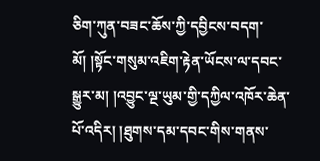ཅིག་ཀུན་བཟང་ཆོས་ཀྱི་དབྱིངས་བདག་མོ། །སྟོང་གསུམ་འཇིག་རྟེན་ཡོངས་ལ་དབང་སྒྱུར་མ། །འབྱུང་ལྔ་ཡུམ་གྱི་དཀྱིལ་འཁོར་ཆེན་པོ་འདིར། །ཐུགས་དམ་དབང་གིས་གནས་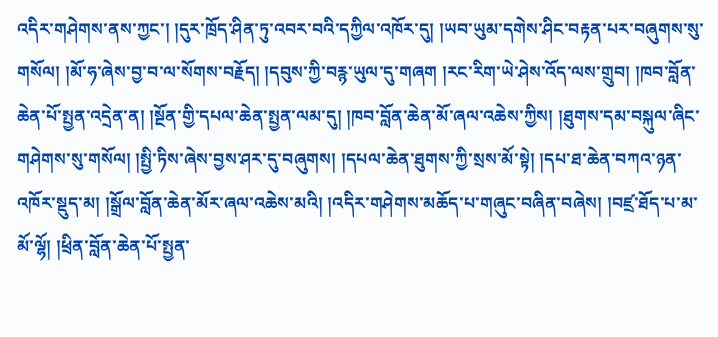འདིར་གཤེགས་ནས་ཀྱང་། །དུར་ཁྲོད་ཤིན་ཏུ་འབར་བའི་དཀྱིལ་འཁོར་དུ། །ཡབ་ཡུམ་དགེས་ཤིང་བརྟན་པར་བཞུགས་སུ་གསོལ། །མོ་ཧ་ཞེས་བྱ་བ་ལ་སོགས་བརྗོད། །དབུས་ཀྱི་བརྙ་ཡུལ་དུ་གཞག །རང་རིག་ཡེ་ཤེས་འོད་ལས་གྲུབ། །ཁབ་བློན་ཆེན་པོ་སྤྱན་འདྲེན་ན། །སྔོན་གྱི་དཔལ་ཆེན་སྤྱན་ལམ་དུ། །ཁབ་བློན་ཆེན་མོ་ཞལ་འཆེས་ཀྱིས། །ཐུགས་དམ་བསྐུལ་ཞིང་གཤེགས་སུ་གསོལ། །སྤྱི་ཏིས་ཞེས་བྱས་ཤར་དུ་བཞུགས། །དཔལ་ཆེན་ཐུགས་ཀྱི་སྲས་མོ་སྟེ། །དཔ་ཐ་ཆེན་བཀའ་ཉན་འཁོར་སྡུད་མ། །སྒྲོལ་བློན་ཆེན་མོར་ཞལ་འཆེས་མའི། །འདིར་གཤེགས་མཆོད་པ་གཞུང་བཞིན་བཞེས། །བཛྲ་ཐོད་པ་མ་མོ་ལྷོ། །ཕྲིན་བློན་ཆེན་པོ་སྤྱན་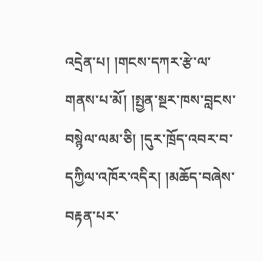འདྲེན་པ། །གངས་དཀར་རྩེ་ལ་གནས་པ་མོ། །སྤྱན་སྔར་ཁས་བླངས་བསྙེལ་ལམ་ཅི། །དུར་ཁྲོད་འབར་བ་དཀྱིལ་འཁོར་འདིར། །མཆོད་བཞེས་བརྟན་པར་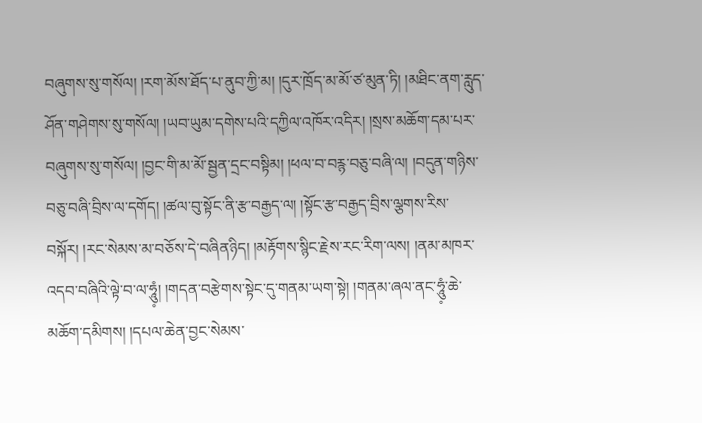བཞུགས་སུ་གསོལ། །རག་མོས་ཐོད་པ་ནུབ་ཀྱི་མ། །དུར་ཁྲོད་མ་མོ་ཙ་མུན་ཏི། །མཐིང་ནག་རླུད་ཤོན་གཤེགས་སུ་གསོལ། །ཡབ་ཡུམ་དགེས་པའི་དཀྱིལ་འཁོར་འདིར། །སྲས་མཆོག་དམ་པར་བཞུགས་སུ་གསོལ། །བྱང་གི་མ་མོ་སྦྱན་དྲང་བསྟིམ། །ཕལ་བ་བརྙ་བཅུ་བཞི་ལ། །བདུན་གཉིས་བཅུ་བཞི་བྲིས་ལ་དགོད། །ཚལ་བུ་སྟོང་ནི་རྩ་བརྒྱད་ལ། །སྟོང་རྩ་བརྒྱད་བྲིས་ལྕགས་རིས་བསྐོར། །རང་སེམས་མ་བཅོས་དེ་བཞིནཉིད། །མརྟོགས་སྙིང་རྗེས་རང་རིག་ལས། །ནམ་མཁར་འདབ་བཞིའི་ལྟེ་བ་ལ་ཧཱུཾ༷། །གདན་བརྩེགས་སྟེང་དུ་གནམ་ཡག་སྟེ། །གནམ་ཞལ་ནང་ཧཱུཾ༷་ཆེ་མཆོག་དམིགས། །དཔལ་ཆེན་བྱང་སེམས་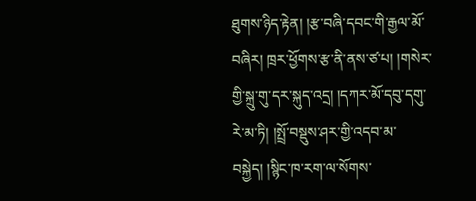ཐུགས་ཉིད་རྟེན། །རྩ་བཞི་དབང་གི་རྒྱལ་མོ་བཞིར། ཁྲར་ཕྱོགས་རྩ་ནི་ནས་ཙ་པ། །གསེར་གྱི་སྐྲུ་གུ་དར་སྐུད་འདྲ། །དཀར་མོ་དབུ་དགུ་རེ་མ་ཏི། །སྤྲོ་བསྡུས་ཤར་གྱི་འདབ་མ་བསྐྱེད། །སྙིང་ཁ་རག་ལ་སོགས་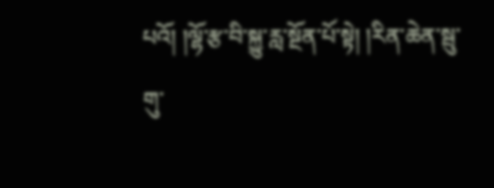པའོ། །ལྷོ་རྩ་བི་སྐྱུ་རླ་སྔོན་པོ་སྟེ། །རིན་ཆེན་སྦུ་གུ་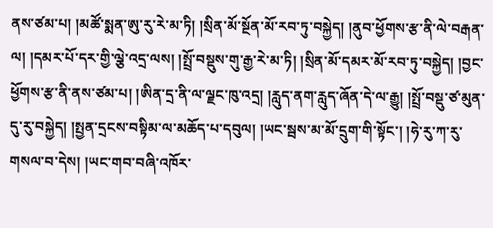ནས་ཙམ་པ། །མཚོ་སྨན་ཨུ་རུ་རེ་མ་ཏི། །སྲིན་མོ་སྔོན་མོ་རབ་ཏུ་བསྐྱེད། །ནུབ་ཕྱོགས་རྩ་ནི་ལེ་བརྒན་ལ། །དམར་པོ་དར་གྱི་ལྕེ་འདྲ་ལས། །སྤྲོ་བསྡུས་གུ་རྒྱ་རེ་མ་ཏི། །སྲིན་མོ་དམར་མོ་རབ་ཏུ་བསྐྱེད། །བྱང་ཕྱོགས་རྩ་ནི་ནས་ཙམ་པ། །ཨིན་དྲ་ནི་ལ་ལྗང་ཁུ་འདྲ། །རླུད་ནག་རླུད་ཞོན་དེ་ལ་རྒྱུ། །སྤྲོ་བསྡུ་ཙ་མུན་དུ་རུ་བསྐྱེད། །སྤྱན་དྲངས་བསྟིམ་ལ་མཆོད་པ་དབུལ། །ཡང་སྦས་མ་མོ་དྲུག་གི་སྟོང་། །ཧེ་རུ་ཀ་རུ་གསལ་བ་དེས། །ཡང་གབ་བཞི་འཁོར་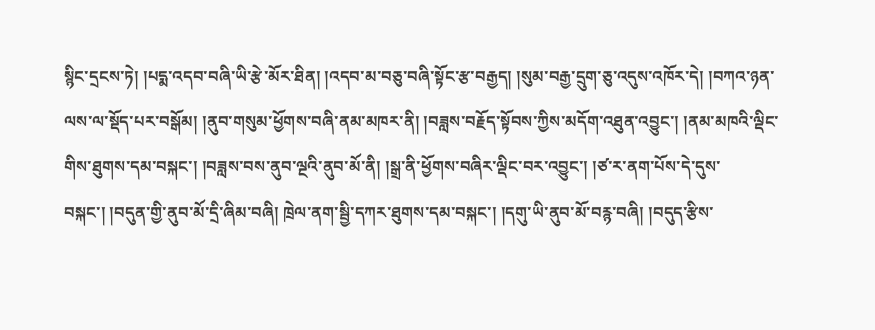སྙིང་དྲངས་ཏེ། །པདྨ་འདབ་བཞི་ཡི་རྩེ་མོར་ཐིན། །འདབ་མ་བཅུ་བཞི་སྟོང་རྩ་བརྒྱད། །སུམ་བརྒྱ་དྲུག་ཅུ་འདུས་འཁོར་དེ། །བཀའ་ཉན་ལས་ལ་སྡོད་པར་བསྒོམ། །ནུབ་གསུམ་ཕྱོགས་བཞི་ནམ་མཁར་ནི། །བཟླས་བརྗོད་སྟོབས་ཀྱིས་མདོག་འཐུན་འབྱུང་། །ནམ་མཁའི་ལྡིང་གིས་ཐུགས་དམ་བསྐང་། །བཟླས་བས་ནུབ་ལྔའི་ནུབ་མོ་ནི། །སྒྲ་ནི་ཕྱོགས་བཞིར་ལྡིང་བར་འབྱུང་། །ཙ་ར་ནག་པོས་དེ་དུས་བསྐང་། །བདུན་གྱི་ནུབ་མོ་དྲི་ཞིམ་བཞི། ཁྲེལ་ནག་སྦྱི་དཀར་ཐུགས་དམ་བསྐང་། །དགུ་ཡི་ནུབ་མོ་བརྙ་བཞི། །བདུད་རྩིས་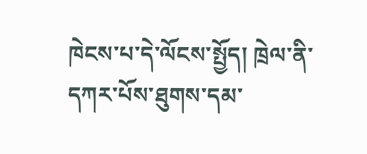ཁེངས་པ་དེ་ལོངས་སྤྱོད། ཁྲེལ་ནི་དཀར་པོས་ཐུགས་དམ་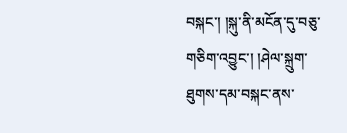བསྐང་། །སྐུ་ནི་མངོན་དུ་བཅུ་གཅིག་འབྱུང་། །ཤེལ་སྐྲུག་ཐུགས་དམ་བསྐང་ནས་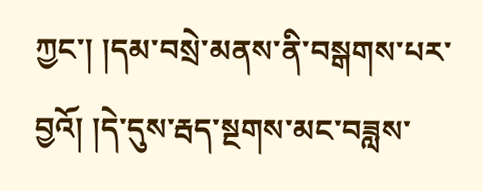ཀྱང་། །དམ་བསྲེ་མནས་ནི་བསྒགས་པར་བྱའོ། །དེ་དུས་རྦད་སྔགས་མང་བཟླས་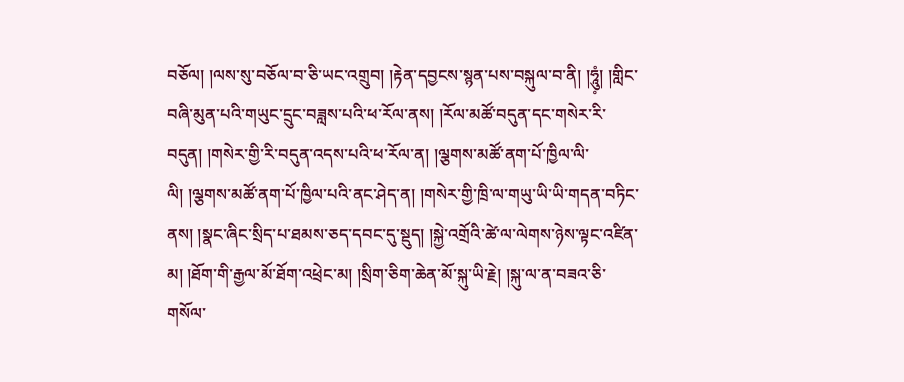བཅོལ། །ལས་སུ་བཅོལ་བ་ཅི་ཡང་འགྲུབ། །རྟེན་དབྱངས་སྙན་པས་བསྐུལ་བ་ནི། །ཧཱུཾ༷། །གླིང་བཞི་མུན་པའི་གཡུང་དྲུང་བཟླས་པའི་ཕ་རོལ་ནས། །རོལ་མཚོ་བདུན་དང་གསེར་རི་བདུན། །གསེར་གྱི་རི་བདུན་འདས་པའི་ཕ་རོལ་ན། །ལྕགས་མཚོ་ནག་པོ་ཁྱིལ་ལི་ལི། །ལྕགས་མཚོ་ནག་པོ་ཁྱིལ་པའི་ནང་ཤེད་ན། །གསེར་གྱི་ཁྲི་ལ་གཡུ་ཡི་ཡི་གདན་བཏིང་ནས། །སྣང་ཞིང་སྲིད་པ་ཐམས་ཅད་དབང་དུ་སྡུད། །སྐྱེ་འགྲོའི་ཚེ་ལ་ལེགས་ཉེས་ལྟང་འཛིན་མ། །ཐོག་གི་རྒྱལ་མོ་ཐོག་འཕྲེང་མ། །སྲིག་ཅིག་ཆེན་མོ་སྐུ་ཡི་རྗེ། །སྐུ་ལ་ན་བཟའ་ཅི་གསོལ་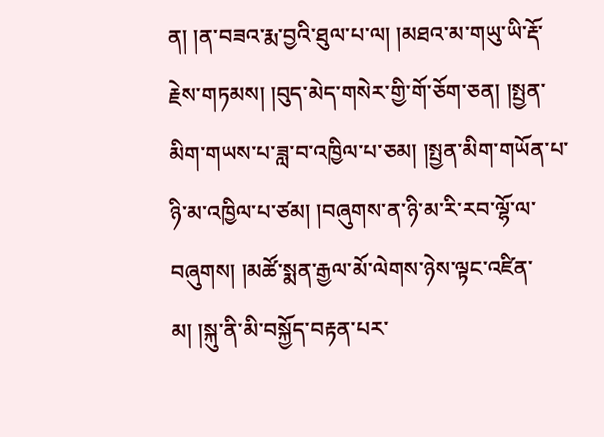ན། །ན་བཟའ་རྨ་བྱའི་ཐུལ་པ་ལ། །མཐའ་མ་གཡུ་ཡི་རྡོ་རྗེས་གཏམས། །བུད་མེད་གསེར་གྱི་གོ་ཅོག་ཅན། །སྤྱན་མིག་གཡས་པ་ཟླ་བ་འཁྱིལ་པ་ཅམ། །སྤྱན་མིག་གཡོན་པ་ཉི་མ་འཁྱིལ་པ་ཙམ། །བཞུགས་ན་ཉི་མ་རི་རབ་ལྷོ་ལ་བཞུགས། །མཚོ་སྨན་རྒྱལ་མོ་ལེགས་ཉེས་ལྟང་འཛིན་མ། །སྐུ་ནི་མི་བསྐྱོད་བརྟན་པར་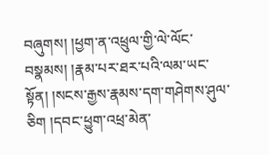བཞུགས། །ཕྱག་ན་འཕྲུལ་གྱི་ལེ་ལོང་བསྣམས། །རྣམ་པར་ཐར་པའི་ལམ་ཡང་སྟོན། །སངས་རྒྱས་རྣམས་དག་གཤེགས་ཤུལ་ཅིག །དབང་ཕྱུག་འཕྲ་མེན་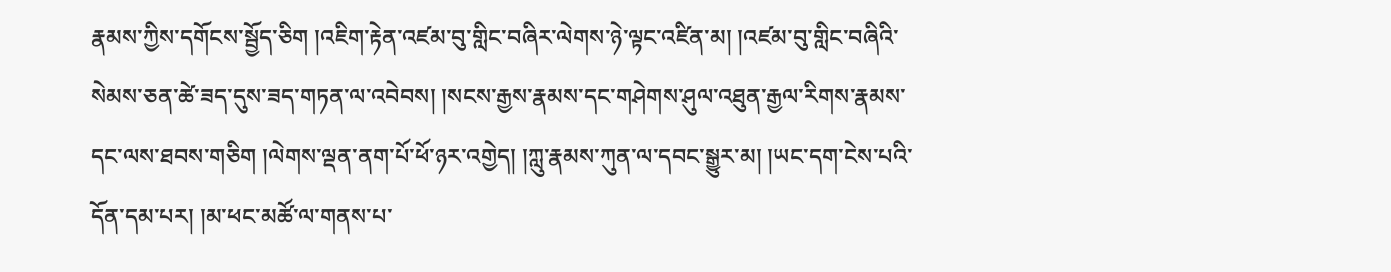རྣམས་ཀྱིས་དགོངས་སྦྱོད་ཅིག །འཇིག་རྟེན་འཛམ་བུ་གླིང་བཞིར་ལེགས་ཉེ་ལྟང་འཛིན་མ། །འཛམ་བུ་གླིང་བཞིའི་སེམས་ཅན་ཚེ་ཟད་དུས་ཟད་གཏན་ལ་འབེབས། །སངས་རྒྱས་རྣམས་དང་གཤེགས་ཤུལ་འཐུན་རྒྱལ་རིགས་རྣམས་དང་ལས་ཐབས་གཅིག །ལེགས་ལྡན་ནག་པོ་ཕོ་ཉར་འགྱེད། །ཀླུ་རྣམས་ཀུན་ལ་དབང་སྒྱུར་མ། །ཡང་དག་ངེས་པའི་དོན་དམ་པར། །མ་ཕང་མཚོ་ལ་གནས་པ་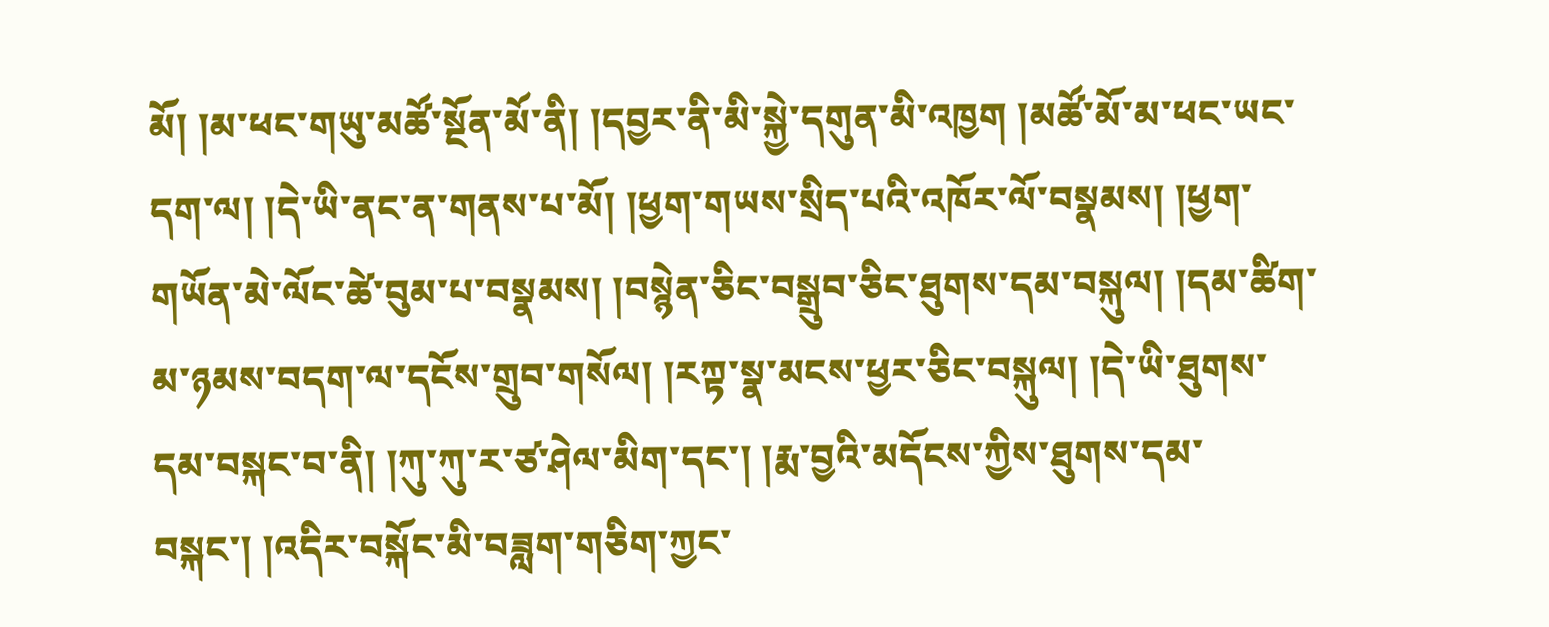མོ། །མ་ཕང་གཡུ་མཚོ་སྔོན་མོ་ནི། །དབྱར་ནི་མི་སྐྱེ་དགུན་མི་འཁྱག །མཚོ་མོ་མ་ཕང་ཡང་དག་ལ། །དེ་ཡི་ནང་ན་གནས་པ་མོ། །ཕྱག་གཡས་སྲིད་པའི་འཁོར་ལོ་བསྣམས། །ཕྱག་གཡོན་མེ་ལོང་ཚེ་བུམ་པ་བསྣམས། །བསྙེན་ཅིང་བསྒྲུབ་ཅིང་ཐུགས་དམ་བསྐུལ། །དམ་ཚིག་མ་ཉམས་བདག་ལ་དངོས་གྲུབ་གསོལ། །རཀྟ་སྣ་མངས་ཕྱར་ཅིང་བསྐུལ། །དེ་ཡི་ཐུགས་དམ་བསྐང་བ་ནི། །ཀུ་ཀུ་ར་ཙ་ཤེལ་མིག་དང་། །རྨ་བྱའི་མདོངས་ཀྱིས་ཐུགས་དམ་བསྐང་། །འདིར་བསྐོང་མི་བཟླག་གཅིག་ཀྱང་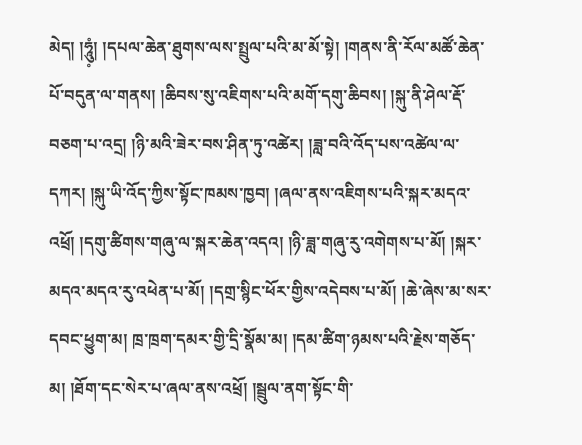མེད། །ཧཱུཾ༷། །དཔལ་ཆེན་ཐུགས་ལས་སྤྲུལ་པའི་མ་མོ་སྟེ། །གནས་ནི་རོལ་མཚོ་ཆེན་པོ་བདུན་ལ་གནས། །ཆིབས་སུ་འཇིགས་པའི་མགོ་དགུ་ཆིབས། །སྐུ་ནི་ཤེལ་རྡོ་བཅག་པ་འདྲ། །ཉི་མའི་ཟེར་བས་ཤིན་ཏུ་འཚེར། །ཟླ་བའི་འོད་པས་འཚེལ་ལ་དཀར། །སྐུ་ཡི་འོད་ཀྱིས་སྟོང་ཁམས་ཁྱབ། །ཞལ་ནས་འཇིགས་པའི་སྐར་མདའ་འཕྲོ། །དགུ་ཚིགས་གཞུ་ལ་སྐར་ཆེན་འདའ། །ཉི་ཟླ་གཞུ་རུ་འགེགས་པ་མོ། །སྐར་མདའ་མདའ་རུ་འཕེན་པ་མོ། །དགྲ་སྙིང་ཕོར་གྱིས་འདེབས་པ་མོ། །ཆེ་ཞེས་མ་སར་དབང་ཕྱུག་མ། ཁྲ་ཁྲག་དམར་གྱི་དྲི་སྣོམ་མ། །དམ་ཚིག་ཉམས་པའི་རྗེས་གཅོད་མ། །ཐོག་དང་སེར་པ་ཞལ་ནས་འཕྲོ། །སྦྲུལ་ནག་སྟོང་གི་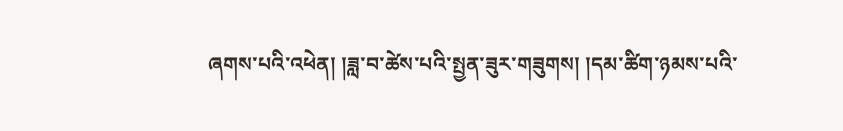ཞགས་པའི་འཕེན། །ཟླ་བ་ཚེས་པའི་སྤྱན་ཟུར་གཟུགས། །དམ་ཚིག་ཉམས་པའི་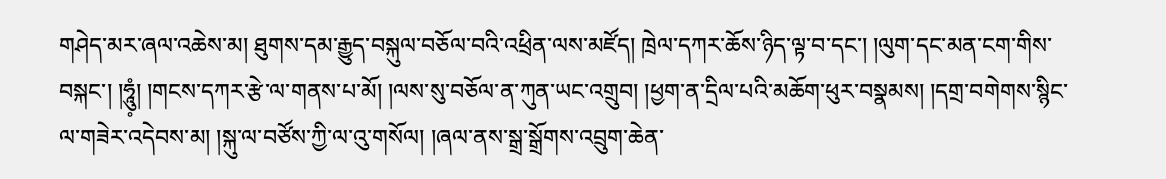གཤེད་མར་ཞལ་འཆེས་མ། ཐུགས་དམ་རྒྱུད་བསྐུལ་བཅོལ་བའི་འཕྲིན་ལས་མཛོད། ཁྲེལ་དཀར་ཆོས་ཉིད་ལྟ་བ་དང་། །ལུག་དང་མན་ངག་གིས་བསྐང་། །ཧཱུཾ༷། །གངས་དཀར་རྩེ་ལ་གནས་པ་མོ། །ལས་སུ་བཅོལ་ན་ཀུན་ཡང་འགྲུབ། །ཕྱག་ན་དྲིལ་པའི་མཆོག་ཕུར་བསྣམས། །དགྲ་བགེགས་སྙིང་ལ་གཟེར་འདེབས་མ། །སྐུ་ལ་བཙོས་ཀྱི་ལ་འུ་གསོལ། །ཞལ་ནས་སྒྲ་སྒྲོགས་འབྲུག་ཆེན་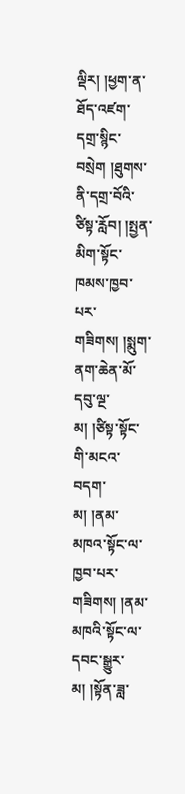ལྡིར། །ཕྱག་ན་ཐོད་འཛག་དགྲ་སྙིང་བསྲེག །ཐུགས་ནི་དགྲ་བོའི་ཙིསྟ་རློབ། །སྤྱན་མིག་སྟོང་ཁམས་ཁྱབ་པར་གཟིགས། །སྨུག་ནག་ཆེན་མོ་དབུ་ལྔ་མ། །ཙིསྟ་སྟོང་གི་མངའ་བདག་མ། །ནམ་མཁའ་སྟོང་ལ་ཁྱབ་པར་གཟིགས། །ནམ་མཁའི་སྟོང་ལ་དབང་སྒྱུར་མ། །སྟོན་ཟླ་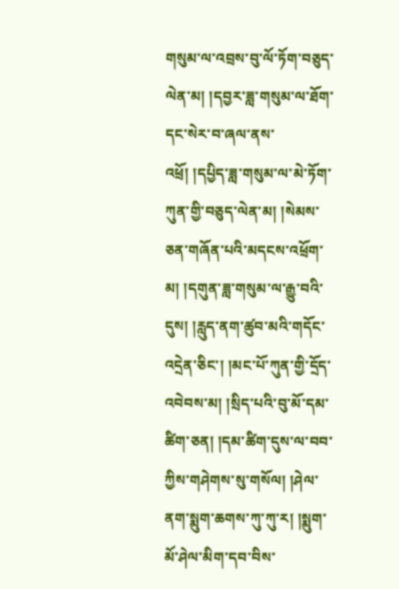གསུམ་ལ་འབྲས་བུ་ལོ་ཏོག་བཅུད་ལེན་མ། །དབྱར་ཟླ་གསུམ་ལ་ཐོག་དང་སེར་བ་ཞལ་ནས་འཕྲོ། །དཔྱིད་ཟླ་གསུམ་ལ་མེ་ཏོག་ཀུན་གྱི་བཅུད་ལེན་མ། །སེམས་ཅན་གཞོན་པའི་མདངས་འཕྲོག་མ། །དགུན་ཟླ་གསུམ་ལ་རྒྱུ་བའི་དུས། །རླུད་ནག་ཚུབ་མའི་གདོང་འདྲེན་ཅིང་། །མང་པོ་ཀུན་གྱི་དྲོད་འབེབས་མ། །སྲིད་པའི་བུ་མོ་དམ་ཚིག་ཅན། །དམ་ཚིག་དུས་ལ་བབ་ཀྱིས་གཤེགས་སུ་གསོལ། །ཤེལ་ནག་སྨུག་ཆགས་ཀུ་ཀུ་ར། །སྨུག་མོ་ཤེལ་མིག་དབ་བིས་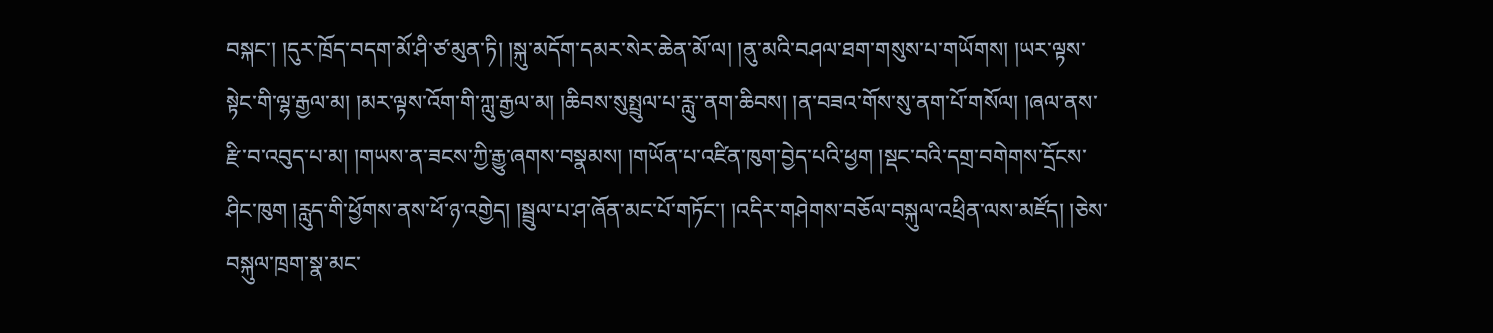བསྐང་། །དུར་ཁྲོད་བདག་མོ་ཤི་ཙ་མུན་ཏི། །སྐུ་མདོག་དམར་སེར་ཆེན་མོ་ལ། །ནུ་མའི་བཤལ་ཐག་གསུས་པ་གཡོགས། །ཡར་ལྟས་སྟེང་གི་ལྷ་རྒྱལ་མ། །མར་ལྟས་འོག་གི་ཀླུ་རྒྱལ་མ། །ཆིབས་སུསྤྲུལ་པ་རླུ་་ནག་ཆིབས། །ན་བཟའ་གོས་སུ་ནག་པོ་གསོལ། །ཞལ་ནས་རྫི་བ་འབུད་པ་མ། །གཡས་ན་ཟངས་ཀྱི་རྒྱུ་ཞགས་བསྣམས། །གཡོན་པ་འཛིན་ཁུག་བྱེད་པའི་ཕྱག །སྡང་བའི་དགྲ་བགེགས་དྲོངས་ཤིང་ཁུག །རླུད་གི་ཕྱོགས་ནས་ཕོ་ཉ་འགྱེད། །སྦྲུལ་པ་ཤ་ཞོན་མང་པོ་གཏོང་། །འདིར་གཤེགས་བཅོལ་བསྐུལ་འཕྲིན་ལས་མཛོད། །ཅེས་བསྐུལ་ཁྲག་སྣ་མང་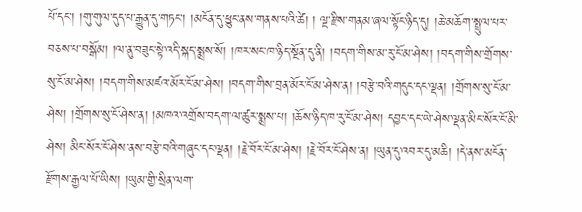པོ་དང་། །གུ་གུལ་དུད་པ་རྒྱུན་དུ་གཏང་། །མངོན་དུ་ཕྱུང་ནས་གནས་པའི་ཚེ། ། ལྔ་རྫིས་གནམ་ཞལ་སྟོང་ཉིད་དུ། །ཆེ་མཆོག་སྤྲུལ་པར་བཅས་པ་བསྒོམ། །ལ་ནུ་བཟུང་སྟེ་འདི་སྐད་སྨྲས་སོ། །ཁར་སང་ཁ་ཉིད་སྔོན་དུ་ནི། །བདག་གིས་མ་རུ་ངོ་མ་ཤེས། །བདག་གིས་གྲོགས་སུ་ངོ་མ་ཤེས། །བདག་གིས་མཛའ་མོར་ངོ་མ་ཤེས། །བདག་གིས་བྲན་མོར་ངོ་མ་ཤེས་ན། །བརྩེ་བའི་གདུང་དང་ལྡན། །གྲོགས་སུ་ངོ་མ་ཤེས། །གྲོགས་སུ་ངོ་ཤེས་ན། །མཁའ་འགྲོས་བདག་ལ་ཚུར་སྨྲས་པ། །ཆོས་ཉིད་ཁ་རུ་ངོ་མ་ཤེས། དབྱང་དང་ཡེ་ཤེས་ལྡན་མིང་སོར་ངོ་མི་ཤེས། མིང་སོར་ངོ་ཤེས་ནས་བརྩེ་བའི་གཞུང་དང་ལྡན། །རྗེ་བོར་ངོ་མ་ཤེས། །རྗེ་བོར་ངོ་ཤེས་ན། །ཡུན་དུ་འབར་དུ་མཆི། །དེ་ནས་མངོན་རྫོགས་རྒྱལ་པོ་ཡིས། །ཡུམ་གྱི་སྲིན་ལག་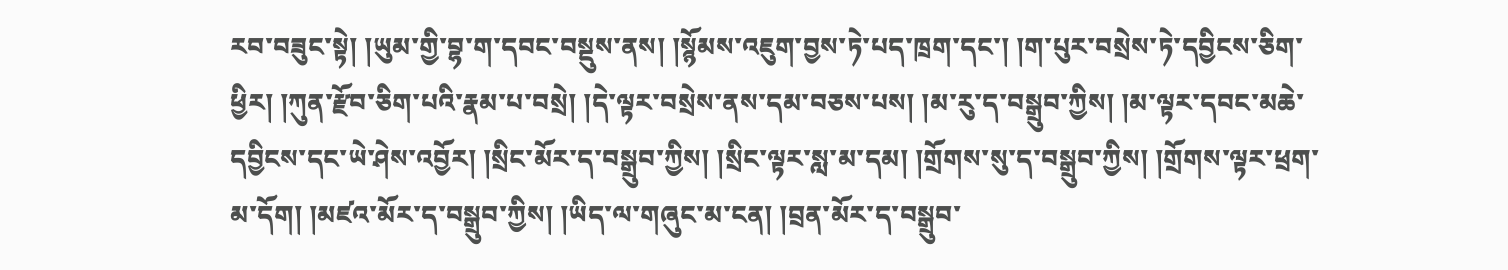རབ་བཟུང་སྟེ། །ཡུམ་གྱི་བྷ་ག་དབང་བསྡུས་ནས། །སྙོམས་འཇུག་བྱས་ཏེ་པད་ཁྲག་དང་། །ག་པུར་བསྲེས་ཏེ་དབྱིངས་ཅིག་ཕྱིར། །ཀུན་རྫོབ་ཅིག་པའི་རྣམ་པ་བསྲེ། །དེ་ལྟར་བསྲེས་ནས་དམ་བཅས་པས། །མ་རུ་ད་བསྒྲུབ་ཀྱིས། །མ་ལྟར་དབང་མཆེ་དབྱིངས་དང་ཡེ་ཤེས་འབྱོར། །སྲིང་མོར་ད་བསྒྲུབ་ཀྱིས། །སྲིང་ལྟར་སླ་མ་དམ། །གྲོགས་སུ་ད་བསྒྲུབ་ཀྱིས། །གྲོགས་ལྟར་ཕྲག་མ་དོག། །མཛའ་མོར་ད་བསྒྲུབ་ཀྱིས། །ཡིད་ལ་གཞུང་མ་ངན། །བྲན་མོར་ད་བསྒྲུབ་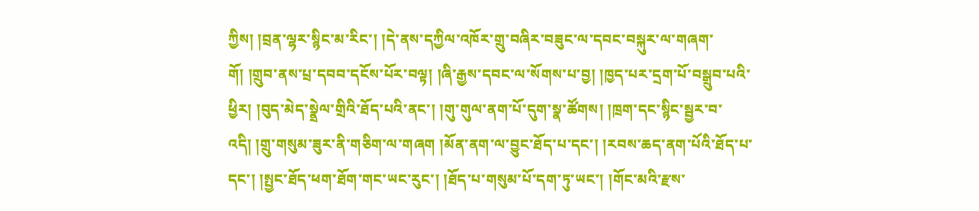ཀྱིས། །བྲན་ལྷར་སྙིང་མ་རིང་། །དེ་ནས་དཀྱིལ་འཁོར་གྲུ་བཞིར་བཟུང་ལ་དབང་བསྐུར་ལ་གཞག་གོ། །གྲུབ་ནས་པྲ་དབབ་དངོས་པོར་བལྟ། །ཞི་རྒྱས་དབང་ལ་སོགས་པ་བྱ། །ཁྱད་པར་དྲག་པོ་བསྒྲུབ་པའི་ཕྱིར། །བུད་མེད་སྣྲེལ་གྲིའི་ཐོད་པའི་ནང་། །གུ་གུལ་ནག་པོ་དུག་སྣ་ཚོགས། །ཁྲག་དང་སྙིང་སྦྱར་བ་འདི། །གྲུ་གསུམ་ཟུར་ནི་གཅིག་ལ་གཞག །མོན་ནག་ལ་བྱུང་ཐོད་པ་དང་། །རབས་ཆད་ནག་པོའི་ཐོད་པ་དང་། །སྤྱང་ཐོད་ཕག་ཐོག་གང་ཡང་རུང་། །ཐོད་པ་གསུམ་པོ་དག་ཏུ་ཡང་། །གོང་མའི་རྫས་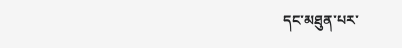དང་མཐུན་པར་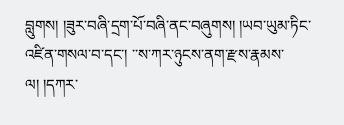བླུགས། །ཟུར་བཞི་དྲག་པོ་བཞི་ནང་བཞུགས། །ཡབ་ཡུམ་ཏིང་འཛིན་གསལ་བ་དང་། ་་ས་ཀར་ཉུངས་ནག་རྫས་རྣམས་ལ། །དཀར་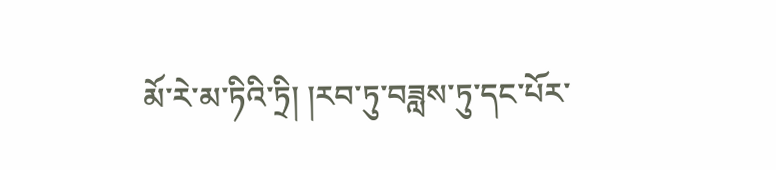མོ་རེ་མ་ཏིའི་ཏྲི། །རབ་ཏུ་བཟླས་ཏུ་དང་པོར་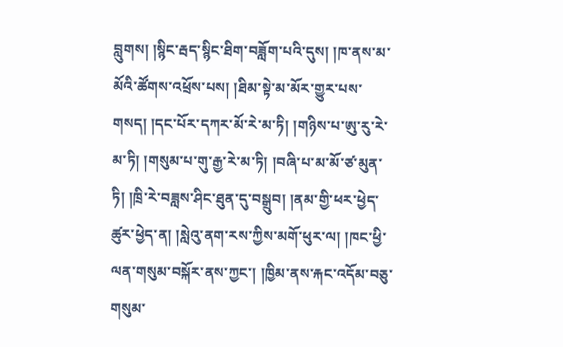བླུགས། །སྙིང་རྦད་སྙིང་ཐིག་བཟློག་པའི་དུས། །ཁ་ནས་མ་མོའི་ཚོགས་འཕྲོས་པས། །ཐིམ་སྟེ་མ་མོར་གྱུར་པས་གསད། །དང་པོར་དཀར་མོ་རེ་མ་ཏི། །གཉིས་པ་ཨུ་རུ་རེ་མ་ཏི། །གསུམ་པ་གུ་རྒྱ་རེ་མ་ཏི། །བཞི་པ་མ་མོ་ཙ་མུན་ཏི། །ཁྲི་རེ་བཟླས་ཤིང་ཐུན་དུ་བསྒྲུབ། །ནམ་གྱི་ཕར་ཕྱེད་ཚུར་ཕྱེད་ན། །སླེའུ་ནག་རས་ཀྱིས་མགོ་ཕུར་ལ། །ཁང་ཕྱི་ལན་གསུམ་བསྐོར་ནས་ཀྱང་། །ཁྱིམ་ནས་རྐང་འདོམ་བཅུ་གསུམ་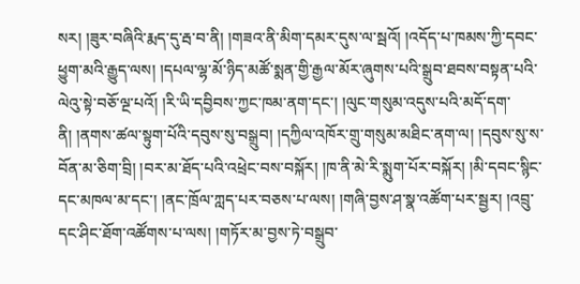སར། །ཟུར་བཞིའི་རྨད་དུ་རྦ་བ་ནི། །གཟའ་ནི་མིག་དམར་དུས་ལ་སྦའོ། །འདོད་པ་ཁམས་ཀྱི་དབང་ཕྱུག་མའི་རྒྱུད་ལས། །དཔལ་ལྷ་མོ་ཉིད་མཚོ་སྨན་གྱི་རྒྱལ་མོར་ཞུགས་པའི་སྒྲུབ་ཐབས་བསྟན་པའི་ལེའུ་སྟེ་བཅོ་ལྔ་པའོ། །རི་ཡི་དབྱིབས་ཀྱང་ཁམ་ནག་དང་། །ལུང་གསུམ་འདུས་པའི་མདོ་དག་ནི། །ནགས་ཚལ་སྟུག་པོའི་དབུས་སུ་བསྒྲུབ། །དཀྱིལ་འཁོར་གྲུ་གསུམ་མཐིང་ནག་ལ། །དབུས་སུ་ས་བོན་མ་ཅིག་བྲི། །བར་མ་ཐོད་པའི་འཕྲེང་བས་བསྐོར། །ཁ་ནི་མེ་རི་སྨུག་པོར་བསྐོར། །མི་དབང་སྙིང་དང་མཁལ་མ་དང་། །ནང་ཁྲོལ་ཀླད་པར་བཅས་པ་ལས། །གཞི་བྱས་ཤ་སྣ་འཚོག་པར་སྦྱར། །འབྲུ་དང་ཤིང་ཐོག་འཚོགས་པ་ལས། །གཏོར་མ་བྱས་ཏེ་བསྒྲུབ་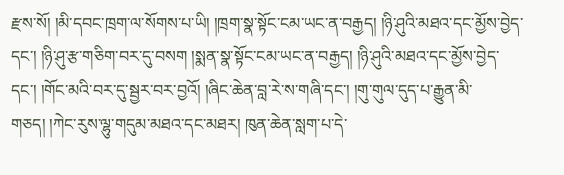རྫས་སོ། །མི་དབང་ཁྲག་ལ་སོགས་པ་ཡི། །ཁྲག་སྣ་སྟོང་ངམ་ཡང་ན་བརྒྱད། །ཉི་ཤུའི་མཐའ་དང་མྱོས་བྱེད་དང་། །ཉི་ཤུ་རྩ་གཅིག་བར་དུ་བསག །སྨན་སྣ་སྟོང་ངམ་ཡང་ན་བརྒྱད། །ཉི་ཤུའི་མཐའ་དང་མྱོས་བྱེད་དང་། །གོང་མའི་བར་དུ་སྦྱར་བར་བྱའོ། །ཞིང་ཆེན་བླ་རེ་ས་གཞི་དང་། །གུ་གུལ་དུད་པ་རྒྱུན་མི་གཅད། །ཀེང་རུས་ལྷུ་གདུམ་མཐའ་དང་མཐར། ཁུན་ཆེན་སླག་པ་དེ་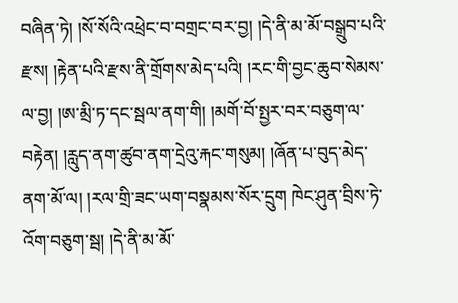བཞིན་ཏེ། །སོ་སོའི་འཕྲེང་བ་བགྲང་བར་བྱ། །དེ་ནི་མ་མོ་བསྒྲུབ་པའི་རྫས། །རྟེན་པའི་རྫས་ནི་གྲོགས་མེད་པའི། །རང་གི་བྱང་ཆུབ་སེམས་ལ་བྱ། །ཨ་མྲི་ཏ་དང་སྦལ་ནག་གི། །མགོ་བོ་སྤྱར་བར་བཅུག་ལ་བརྟེན། །རླུད་ནག་ཚུབ་ནག་དྲེའུ་རྐང་གསུམ། །ཞོན་པ་བུད་མེད་ནག་མོ་ལ། །རལ་གྲི་ཟང་ཡག་བསྣམས་སོར་དྲུག ཁེང་ཤུན་བྲིས་ཏེ་འོག་བཅུག་སྦ། །དེ་ནི་མ་མོ་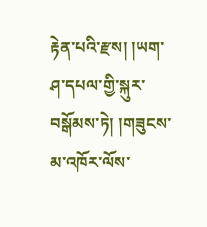རྟེན་པའི་རྫས། །ཡག་ཤ་དཔལ་གྱི་སྐུར་བསྒོམས་ཏེ། །གཟུངས་མ་འཁོར་ལོས་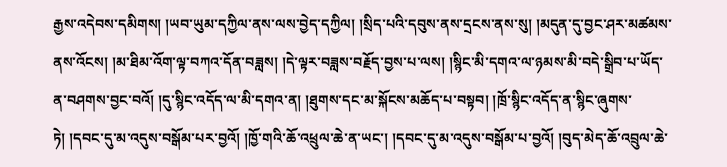རྒྱས་འདེབས་དམིགས། །ཡབ་ཡུམ་དཀྱིལ་ནས་ལས་བྱེད་དཀྱིལ། །སྲིད་པའི་དབུས་ནས་དྲངས་ནས་སུ། །མདུན་དུ་བྱང་ཤར་མཚམས་ནས་འོངས། །མ་ཐིམ་འོག་ལྟ་བཀའ་དོན་བཟླས། །དེ་ལྟར་བཟླས་བརྗོད་བྱས་པ་ལས། །སྙིང་མི་དགའ་ལ་ཉམས་མི་བདེ་སྒྲིབ་པ་ཡོད་ན་བཤགས་བྱང་བའོ། །དུ་སྙིང་འདོད་ལ་མི་དགའ་ན། །ཐུགས་དང་མ་སྐོངས་མཆོད་པ་བསྟབ། །ཁྲོ་སྙིང་འདོད་ན་སྙིང་ཞུགས་ཏེ། །དབང་དུ་མ་འདུས་བསྒོམ་པར་བྱའོ། །ཁྱོ་གའི་ཆོ་འཕྲུལ་ཆེ་ན་ཡང་། །དབང་དུ་མ་འདུས་བསྒོམ་པ་བྱའོ། །བུད་མེད་ཆོ་འབྲུལ་ཆེ་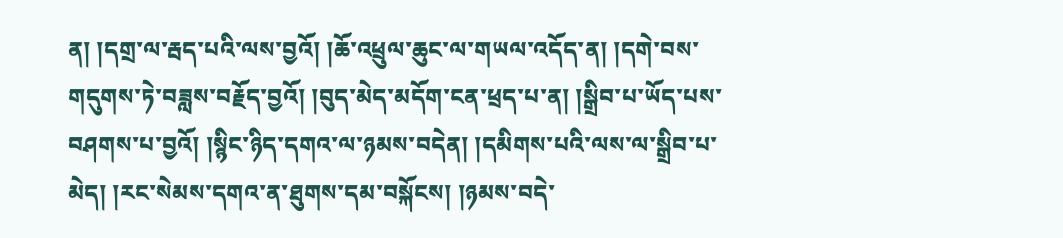ན། །དགྲ་ལ་རྦད་པའི་ལས་བྱའོ། །ཆོ་འཕྲུལ་ཆུང་ལ་གཡལ་འདོད་ན། །དགེ་བས་གདུགས་ཏེ་བཟླས་བརྗོད་བྱའོ། །བུད་མེད་མདོག་ངན་ཕྲད་པ་ན། །སྒྲིབ་པ་ཡོད་པས་བཤགས་པ་བྱའོ། །སྙིང་ཉིད་དགའ་ལ་ཉམས་བདེན། །དམིགས་པའི་ལས་ལ་སྒྲིབ་པ་མེད། །རང་སེམས་དགའ་ན་ཐུགས་དམ་བསྐོངས། །ཉམས་བདེ་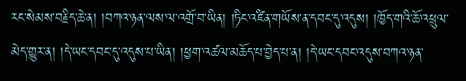རང་སེམས་བརྗིད་ཆེ་ན། །བཀའ་ཉན་ལས་ལ་འགྲོ་བ་ཡིན། །ཏིང་འཛིན་གཡོས་ན་དབང་དུ་འདུས། །ཁྱོད་གའི་ཆོ་འཕྲུལ་མེད་གྱུར་ན། །དེ་ཡང་དབང་དུ་འདུས་པ་ཡིན། །ཕྱག་འཚལ་མཆོད་པ་བྱེད་པ་ན། །དེ་ཡང་དབང་འདུས་བཀའ་ཉན་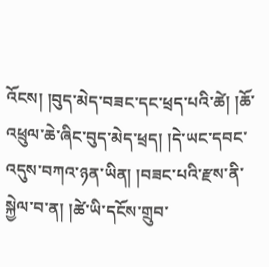འོངས། །བུད་མེད་བཟང་དང་ཕྲད་པའི་ཚེ། །ཆོ་འཕྲུལ་ཆེ་ཞིང་བུད་མེད་ཕྲད། །དེ་ཡང་དབང་འདུས་བཀའ་ཉན་ཡིན། །བཟང་པའི་རྫས་ནི་སྐྱེལ་བ་ན། །ཚེ་ཡི་དངོས་གྲུབ་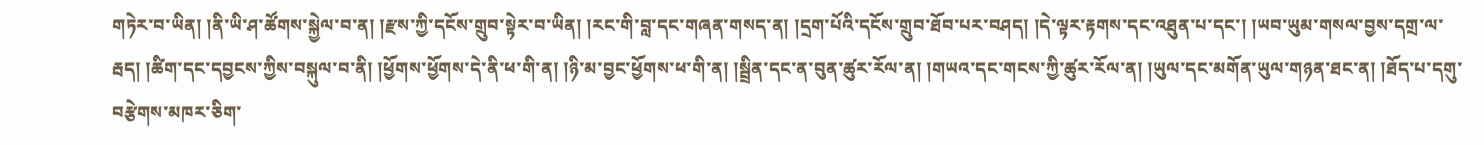གཏེར་བ་ཡིན། །ནི་ཡི་ཤ་ཚོགས་སྐྱེལ་བ་ན། །རྫས་ཀྱི་དངོས་གྲུབ་སྟེར་བ་ཡིན། །རང་གི་བླ་དང་གཞན་གསད་ན། །དྲག་པོའི་དངོས་གྲུབ་ཐོབ་པར་བཤད། །དེ་ལྟར་རྟགས་དང་འཐུན་པ་དང་། །ཡབ་ཡུམ་གསལ་བྱས་དགྲ་ལ་རྦད། །ཚིག་དང་དབྱངས་ཀྱིས་བསྐུལ་བ་ནི། །ཕྱོགས་ཕྱོགས་དེ་ནི་ཕ་གི་ན། །ཉི་མ་བྱང་ཕྱོགས་ཕ་གི་ན། །སྦྲིན་དང་ན་བུན་ཚུར་རོལ་ན། །གཡའ་དང་གངས་ཀྱི་ཚུར་རོལ་ན། །ཡུལ་དང་མགོན་ཡུལ་གཉན་ཐང་ན། །ཐོད་པ་དགུ་བརྩེགས་མཁར་ཅིག་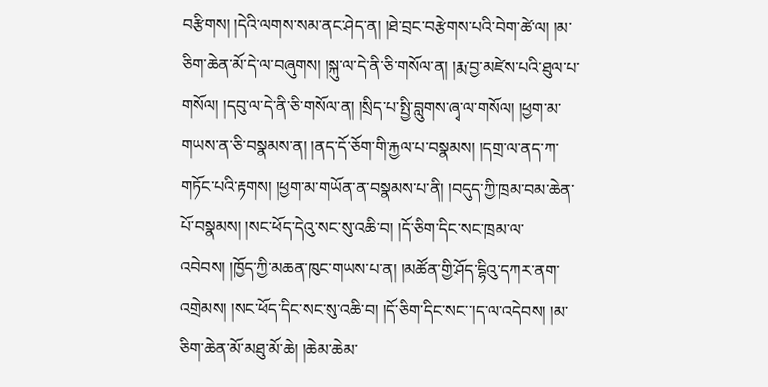བརྩིགས། །དེའི་ལགས་སམ་ནང་ཤེད་ན། །ཐེ་བྲང་བརྩེགས་པའི་བེག་ཚེ་ལ། །མ་ཅིག་ཆེན་མོ་དེ་ལ་བཞུགས། །སྐུ་ལ་དེ་ནི་ཅི་གསོལ་ན། །རྨ་བྱ་མཛེས་པའི་ཐུལ་པ་གསོལ། །དབུ་ལ་དེ་ནི་ཅི་གསོལ་ན། །སྲིད་པ་སྤྱི་བླུགས་ཞྭ་ལ་གསོལ། །ཕྱག་མ་གཡས་ན་ཅི་བསྣམས་ན། །ནད་དོ་ཅོག་གི་རྐྱལ་པ་བསྣམས། །དགྲ་ལ་ནད་ཀ་གཏོང་པའི་རྟགས། །ཕྱག་མ་གཡོན་ན་བསྣམས་པ་ནི། །བདུད་ཀྱི་ཁྲམ་བམ་ཆེན་པོ་བསྣམས། །སང་ཕོད་དེའུ་སང་སུ་འཆི་བ། །དོ་ཅིག་དིང་སང་ཁྲམ་ལ་འབེབས། །ཁྱོད་ཀྱི་མཆན་ཁུང་གཡས་པ་ན། །མཚོན་གྱི་ཤོད་དྷིའུ་དཀར་ནག་འགྲེམས། །སང་ཕོད་དིང་སང་སུ་འཆི་བ། །དོ་ཅིག་དིང་སང་་།ད་ལ་འདེབས། །མ་ཅིག་ཆེན་མོ་མཐུ་མོ་ཆེ། །ཆེམ་ཆེམ་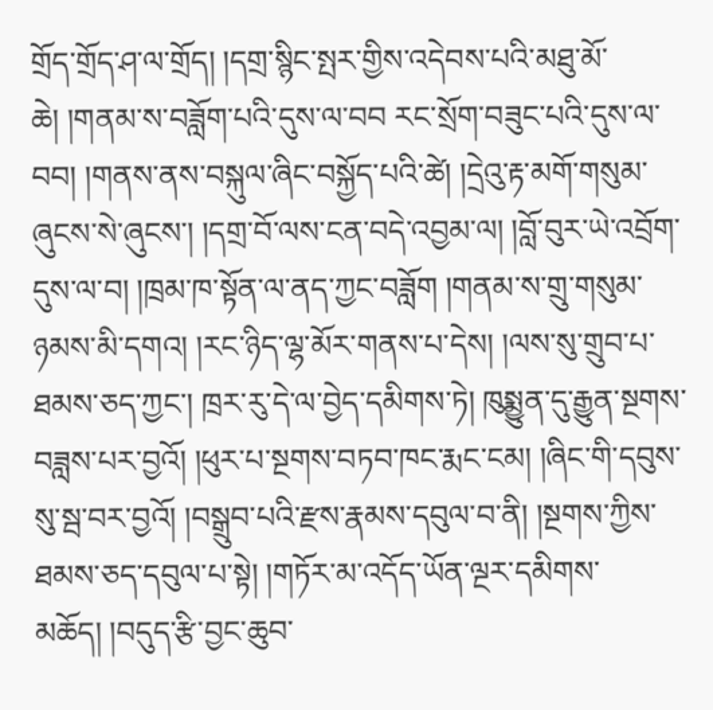གྲོད་གྲོད་ཤ་ལ་གྲོད། །དགྲ་སྙིང་སྤར་གྱིས་འདེབས་པའི་མཐུ་མོ་ཆེ། །གནམ་ས་བཟློག་པའི་དུས་ལ་བབ རང་སྲོག་བཟུང་པའི་དུས་ལ་བབ། །གནས་ནས་བསྐུལ་ཞིང་བསྐྱོད་པའི་ཚེ། །དྲེའུ་རྟ་མགོ་གསུམ་ཞུངས་སེ་ཞུངས་། །དགྲ་བོ་ལས་ངན་བདེ་འབྱམ་ལ། །བློ་བུར་ཡེ་འབྲོག་དུས་ལ་བ། །ཁྲམ་ཁ་སྟོན་ལ་ནད་ཀྱང་བཟློག །གནམ་ས་གྲུ་གསུམ་ཉམས་མི་དགའ། །རང་ཉིད་ལྷ་མོར་གནས་པ་དེས། །ལས་སུ་གྲུབ་པ་ཐམས་ཅད་ཀྱང་། ཁྲར་རུ་དེ་ལ་བྱེད་དམིགས་ཏེ། ཁུསྨྱུན་དུ་རྒྱུན་སྔགས་བཟླས་པར་བྱའོ། །ཕུར་པ་སྔགས་བཏབ་ཁང་རྨང་ངམ། །ཞིང་གི་དབུས་སུ་སྦ་བར་བྱའོ། །བསྒྲུབ་པའི་རྫས་རྣམས་དབུལ་བ་ནི། །སྔགས་ཀྱིས་ཐམས་ཅད་དབུལ་པ་སྟེ། །གཏོར་མ་འདོད་ཡོན་ལྔར་དམིགས་མཆོད། །བདུད་རྩི་བྱང་ཆུབ་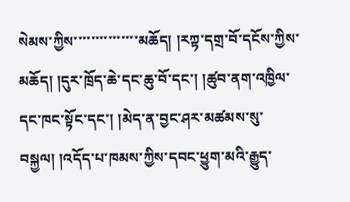སེམས་ཀྱིས་་་་་་་་་་་་་་་མཆོད། །རཀྟ་དགྲ་བོ་དངོས་ཀྱིས་མཆོད། །དུར་ཁྲོད་ཆེ་དང་ཆུ་བོ་དང་། །ཚུབ་ནག་འཁྱིལ་དང་ཁང་སྟོང་དང་། །མེད་ན་བྱང་ཤར་མཚམས་སུ་བསྐྱལ། །འདོད་པ་ཁམས་ཀྱིས་དབང་ཕྱུག་མའི་རྒྱུད་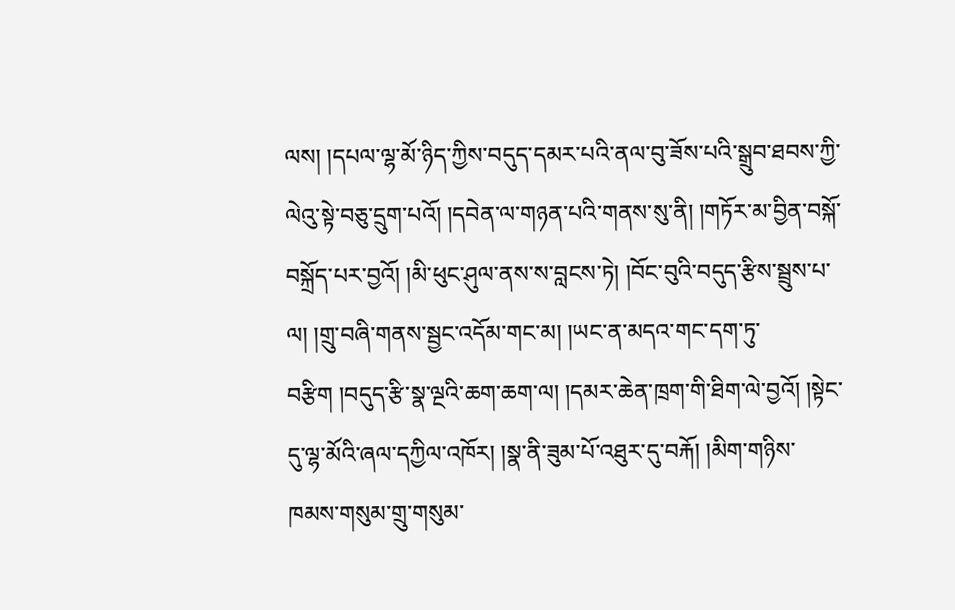ལས། །དཔལ་ལྷ་མོ་ཉིད་ཀྱིས་བདུད་དམར་པའི་ནལ་བུ་ཟོས་པའི་སྒྲུབ་ཐབས་ཀྱི་ལེའུ་སྟེ་བཅུ་དྲུག་པའོ། །དབེན་ལ་གཉན་པའི་གནས་སུ་ནི། །གཏོར་མ་བྱིན་བསྐོ་བསྐྲོད་པར་བྱའོ། །མི་ཕུང་ཤུལ་ནས་ས་བླངས་ཏེ། །བོང་བུའི་བདུད་རྩིས་སྦྲུས་པ་ལ། །གྲུ་བཞི་གནས་སྦྱང་འདོམ་གང་མ། །ཡང་ན་མདའ་གང་དག་ཏུ་བརྩིག །བདུད་རྩི་སྣ་ལྔའི་ཆག་ཆག་ལ། །དམར་ཆེན་ཁྲག་གི་ཐིག་ལེ་བྱའོ། །སྟེང་དུ་ལྷ་མོའི་ཞལ་དཀྱིལ་འཁོར། །སྣ་ནི་ཟུམ་པོ་འཐུར་དུ་བརྐོ། །མིག་གཉིས་ཁམས་གསུམ་གྲུ་གསུམ་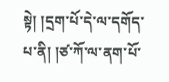སྟེ། །དྲག་པོ་དེ་ལ་དགོད་པ་ནི། །ཙ་ཀོ་ལ་ནག་པོ་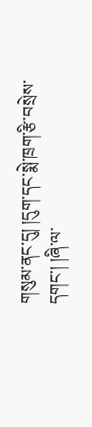གསུམ་ནང་དུ། །དུག་དང་སྨེ་ཁྲག་རྩི་བསྲེས་དགང་། །ཞི་ལ་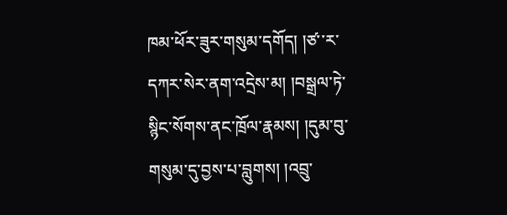ཁམ་ཕོར་ཟུར་གསུམ་དགོད། །ཙ་་ར་དཀར་སེར་ནག་འདྲེས་མ། །བསྒྲལ་ཏེ་སྙིང་སོགས་ནང་ཁྲོལ་རྣམས། །དུམ་བུ་གསུམ་དུ་བྱས་པ་བླུགས། །འབྲུ་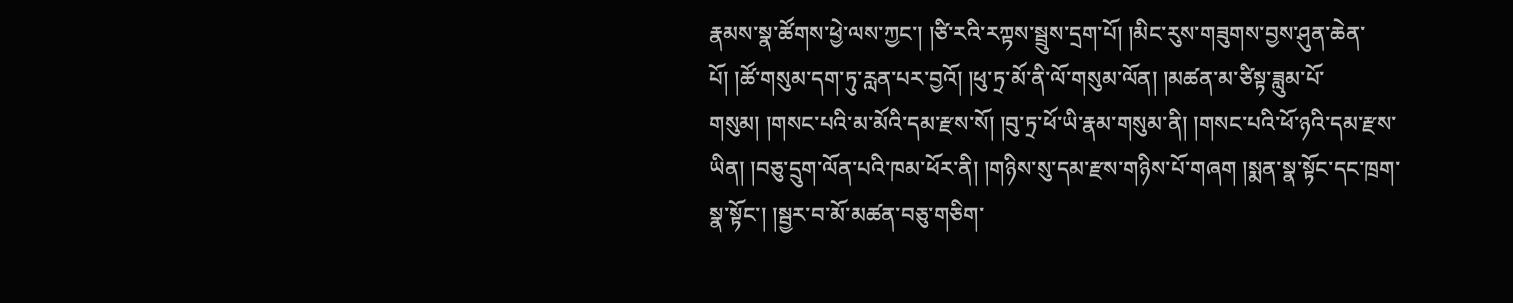རྣམས་སྣ་ཚོགས་ཕྱེ་ལས་ཀྱང་། །ཙི་རའི་རཀྟས་སྦྲུས་དྲག་པོ། །མིང་རུས་གཟུགས་བྱས་ཤུན་ཆེན་པོ། །ཚོ་གསུམ་དག་ཏུ་རླན་པར་བྱའོ། །ཕུ་ཏྲ་མོ་ནི་ལོ་གསུམ་ལོན། །མཚན་མ་ཙིསྟ་ཟླུམ་པོ་གསུམ། །གསང་པའི་མ་མོའི་དམ་རྫས་སོ། །བུ་ཏྲ་ཕོ་ཡི་རྣམ་གསུམ་ནི། །གསང་པའི་ཕོ་ཉའི་དམ་རྫས་ཡིན། །བཅུ་དྲུག་ལོན་པའི་ཁམ་ཕོར་ནི། །གཉིས་སུ་དམ་རྫས་གཉིས་པོ་གཞག །སྨན་སྣ་སྟོང་དང་ཁྲག་སྣ་སྟོང་། །སྦྱར་བ་མོ་མཚན་བཅུ་གཅིག་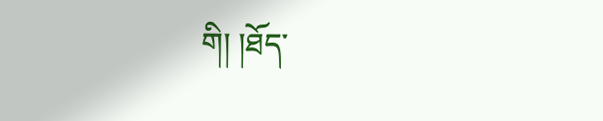གི། །ཐོད་